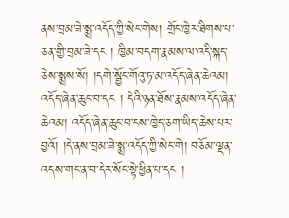ནས་བྲམ་ཟེ་སྨྲ་འདོད་ཀྱི་སེང་གེས། གྲོང་ཁྱེར་ཐིགས་པ་ཅན་གྱི་བྲམ་ཟེ་དང ། ཁྱིམ་བདག་རྣམས་ལ་འདི་སྐད་ཅེས་སྨྲས་སོ། །དགེ་སྦྱོང་གོའུ་ཏ་མ་འདོད་ཞེན་ཆེའམ། འདོད་ཞེན་ཆུང་བ་དང ། དེའི་ཉན་ཐོས་རྣམས་འདོད་ཞེན་ཆེའམ། འདོད་ཞེན་ཆུང་བ་ངས་ཁྱེད་ཅག་ཡིད་ཆེས་པར་བྱའོ། །དེ་ནས་བྲམ་ཟེ་སྨྲ་འདོད་ཀྱི་སེང་གེ། བཅོམ་ལྡན་འདས་གང་ན་བ་དེར་སོང་སྟེ་ཕྱིན་པ་དང །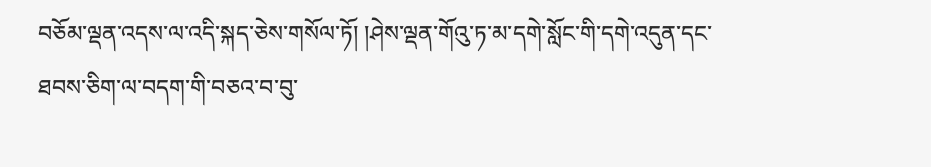བཅོམ་ལྡན་འདས་ལ་འདི་སྐད་ཅེས་གསོལ་ཏོ། །ཤེས་ལྡན་གོའུ་ཏ་མ་དགེ་སློང་གི་དགེ་འདུན་དང་ཐབས་ཅིག་ལ་བདག་གི་བཅའ་བ་བུ་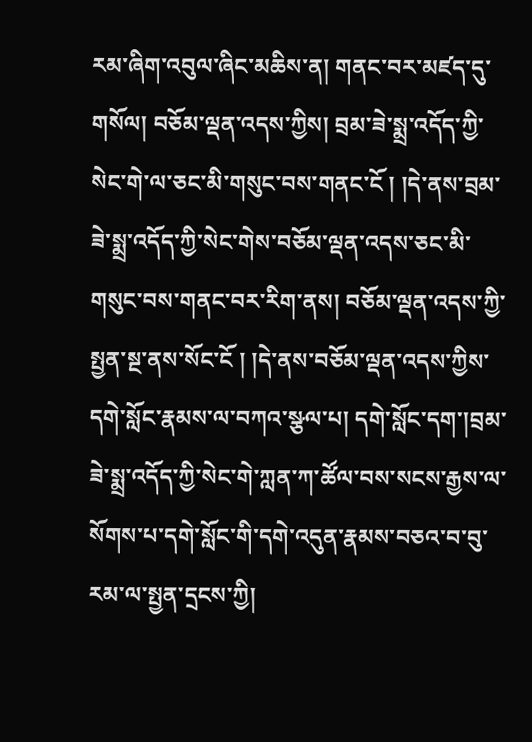རམ་ཞིག་འབུལ་ཞིང་མཆིས་ན། གནང་བར་མཛད་དུ་གསོལ། བཅོམ་ལྡན་འདས་ཀྱིས། བྲམ་ཟེ་སྨྲ་འདོད་ཀྱི་སེང་གེ་ལ་ཅང་མི་གསུང་བས་གནང་ངོ ། །དེ་ནས་བྲམ་ཟེ་སྨྲ་འདོད་ཀྱི་སེང་གེས་བཅོམ་ལྡན་འདས་ཅང་མི་གསུང་བས་གནང་བར་རིག་ནས། བཅོམ་ལྡན་འདས་ཀྱི་སྤྱན་སྔ་ནས་སོང་ངོ ། །དེ་ནས་བཅོམ་ལྡན་འདས་ཀྱིས་དགེ་སློང་རྣམས་ལ་བཀའ་སྩལ་པ། དགེ་སློང་དག་།བྲམ་ཟེ་སྨྲ་འདོད་ཀྱི་སེང་གེ་ཀླན་ཀ་ཚོལ་བས་སངས་རྒྱས་ལ་སོགས་པ་དགེ་སློང་གི་དགེ་འདུན་རྣམས་བཅའ་བ་བུ་རམ་ལ་སྤྱན་དྲངས་ཀྱི།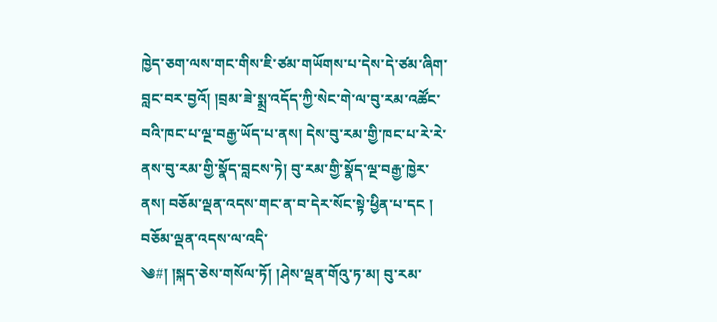ཁྱེད་ཅག་ལས་གང་གིས་ཇི་ཙམ་གཡོགས་པ་དེས་དེ་ཙམ་ཞིག་བླང་བར་བྱའོ། །བྲམ་ཟེ་སྨྲ་འདོད་ཀྱི་སེང་གེ་ལ་བུ་རམ་འཚོང་བའི་ཁང་པ་ལྔ་བརྒྱ་ཡོད་པ་ནས། དེས་བུ་རམ་གྱི་ཁང་པ་རེ་རེ་ནས་བུ་རམ་གྱི་སྣོད་བླངས་ཏེ། བུ་རམ་གྱི་སྣོད་ལྔ་བརྒྱ་ཁྱེར་ནས། བཅོམ་ལྡན་འདས་གང་ན་བ་དེར་སོང་སྟེ་ཕྱིན་པ་དང ། བཅོམ་ལྡན་འདས་ལ་འདི་
༄#། །སྐད་ཅེས་གསོལ་ཏོ། །ཤེས་ལྡན་གོའུ་ཏ་མ། བུ་རམ་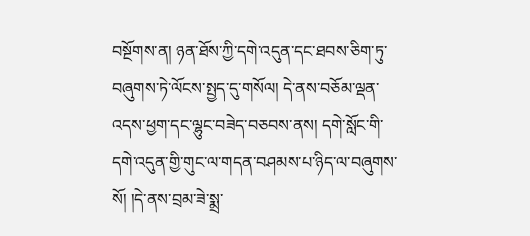བསྔོགས་ན། ཉན་ཐོས་ཀྱི་དགེ་འདུན་དང་ཐབས་ཅིག་ཏུ་བཞུགས་ཏེ་ལོངས་སྤྱད་དུ་གསོལ། དེ་ནས་བཅོམ་ལྡན་འདས་ཕྱག་དང་ལྷུང་བཟེད་བཅབས་ནས། དགེ་སློང་གི་དགེ་འདུན་གྱི་གུང་ལ་གདན་བཤམས་པ་ཉིད་ལ་བཞུགས་སོ། །དེ་ནས་བྲམ་ཟེ་སྨྲ་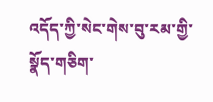འདོད་ཀྱི་སེང་གེས་བུ་རམ་གྱི་སྣོད་གཅིག་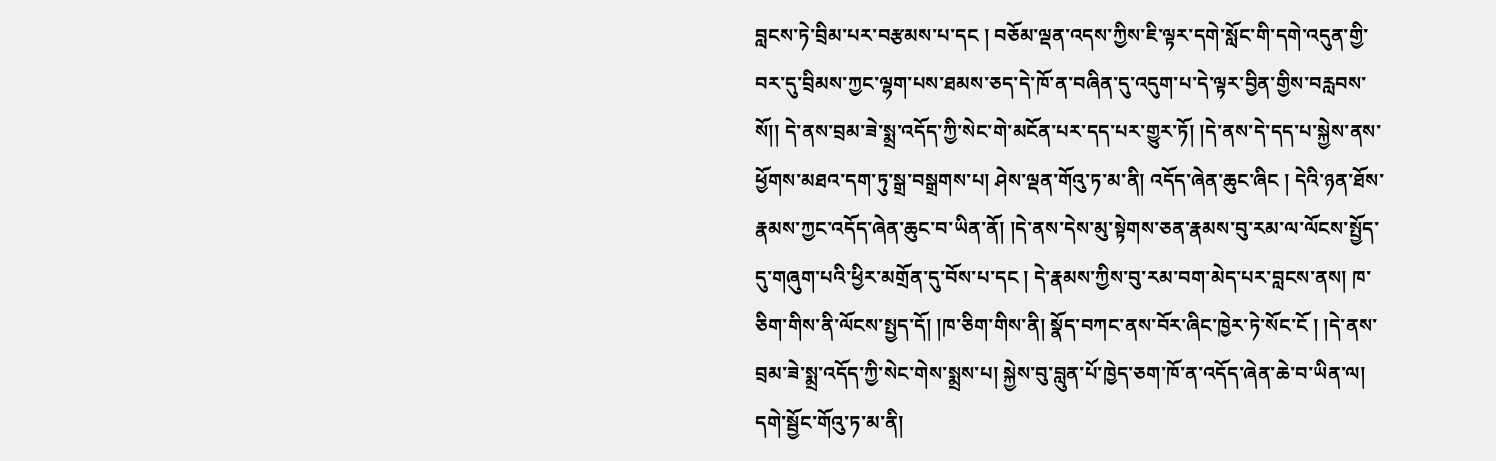བླངས་ཏེ་བྲིམ་པར་བརྩམས་པ་དང ། བཅོམ་ལྡན་འདས་ཀྱིས་ཇི་ལྟར་དགེ་སློང་གི་དགེ་འདུན་གྱི་བར་དུ་བྲིམས་ཀྱང་ལྷག་པས་ཐམས་ཅད་དེ་ཁོ་ན་བཞིན་དུ་འདུག་པ་དེ་ལྟར་བྱིན་གྱིས་བརླབས་སོ།། དེ་ནས་བྲམ་ཟེ་སྨྲ་འདོད་ཀྱི་སེང་གེ་མངོན་པར་དད་པར་གྱུར་ཏོ། །དེ་ནས་དེ་དད་པ་སྐྱེས་ནས་ཕྱོགས་མཐའ་དག་ཏུ་སྒྲ་བསྒྲགས་པ། ཤེས་ལྡན་གོའུ་ཏ་མ་ནི། འདོད་ཞེན་ཆུང་ཞིང ། དེའི་ཉན་ཐོས་རྣམས་ཀྱང་འདོད་ཞེན་ཆུང་བ་ཡིན་ནོ། །དེ་ནས་དེས་མུ་སྟེགས་ཅན་རྣམས་བུ་རམ་ལ་ལོངས་སྤྱོད་དུ་གཞུག་པའི་ཕྱིར་མགྲོན་དུ་བོས་པ་དང ། དེ་རྣམས་ཀྱིས་བུ་རམ་བག་མེད་པར་བླངས་ནས། ཁ་ཅིག་གིས་ནི་ལོངས་སྤྱད་དོ། །ཁ་ཅིག་གིས་ནི། སྣོད་བཀང་ནས་བོར་ཞིང་ཁྱེར་ཏེ་སོང་ངོ ། །དེ་ནས་བྲམ་ཟེ་སྨྲ་འདོད་ཀྱི་སེང་གེས་སྨྲས་པ། སྐྱེས་བུ་བླུན་པོ་ཁྱེད་ཅག་ཁོ་ན་འདོད་ཞེན་ཆེ་བ་ཡིན་ལ། དགེ་སྦྱོང་གོའུ་ཏ་མ་ནི།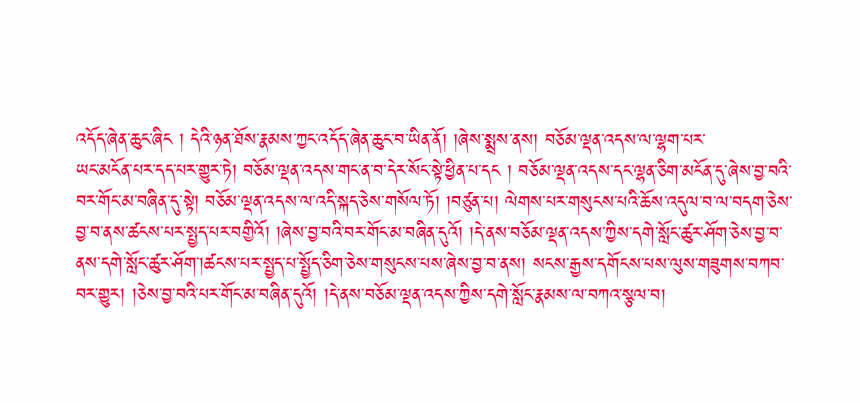འདོད་ཞེན་ཆུང་ཞིང ། དེའི་ཉན་ཐོས་རྣམས་ཀྱང་འདོད་ཞེན་ཆུང་བ་ཡིན་ནོ། །ཞེས་སྨྲས་ནས། བཅོམ་ལྡན་འདས་ལ་ལྷག་པར་
ཡང་མངོན་པར་དད་པར་གྱུར་ཏེ། བཅོམ་ལྡན་འདས་གང་ན་བ་དེར་སོང་སྟེ་ཕྱིན་པ་དང ། བཅོམ་ལྡན་འདས་དང་ལྷན་ཅིག་མངོན་དུ་ཞེས་བྱ་བའི་བར་གོང་མ་བཞིན་དུ་སྟེ། བཅོམ་ལྡན་འདས་ལ་འདི་སྐད་ཅེས་གསོལ་ཏོ། །བཙུན་པ། ལེགས་པར་གསུངས་པའི་ཆོས་འདུལ་བ་ལ་བདག་ཅེས་བྱ་བ་ནས་ཚངས་པར་སྤྱད་པར་བགྱིའོ། །ཞེས་བྱ་བའི་བར་གོང་མ་བཞིན་དུའོ། །དེ་ནས་བཅོམ་ལྡན་འདས་ཀྱིས་དགེ་སློང་ཚུར་ཤོག་ཅེས་བྱ་བ་ནས་དགེ་སློང་ཚུར་ཤོག་།ཚངས་པར་སྤྱད་པ་སྤྱོད་ཅིག་ཅེས་གསུངས་པས་ཞེས་བྱ་བ་ནས། སངས་རྒྱས་དགོངས་པས་ལུས་གཟུགས་བཀབ་བར་གྱུར། །ཅེས་བྱ་བའི་པར་གོང་མ་བཞིན་དུའོ། །དེ་ནས་བཅོམ་ལྡན་འདས་ཀྱིས་དགེ་སློང་རྣམས་ལ་བཀའ་སྩལ་བ།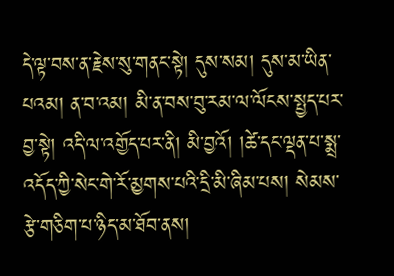དེ་ལྟ་བས་ན་རྗེས་སུ་གནང་སྟེ། དུས་སམ། དུས་མ་ཡིན་པའམ། ན་བ་འམ། མི་ན་བས་བུ་རམ་ལ་ལོངས་སྤྱད་པར་བྱ་སྟེ། འདི་ལ་འགྱོད་པར་ནི། མི་བྱའོ། །ཚེ་དང་ལྡན་པ་སྨྲ་འདོད་ཀྱི་སེང་གེ་རོ་མྱགས་པའི་དྲི་མི་ཞིམ་པས། སེམས་རྩེ་གཅིག་པ་ཉིད་མ་ཐོབ་ནས།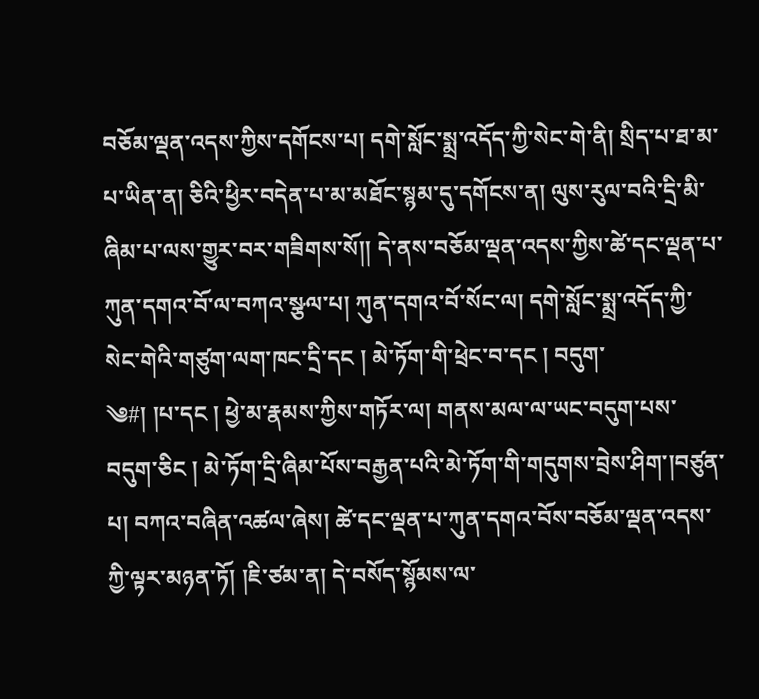བཅོམ་ལྡན་འདས་ཀྱིས་དགོངས་པ། དགེ་སློང་སྨྲ་འདོད་ཀྱི་སེང་གེ་ནི། སྲིད་པ་ཐ་མ་པ་ཡིན་ན། ཅིའི་ཕྱིར་བདེན་པ་མ་མཐོང་སྙམ་དུ་དགོངས་ན། ལུས་རུལ་བའི་དྲི་མི་ཞིམ་པ་ལས་གྱུར་བར་གཟིགས་སོ།། དེ་ནས་བཅོམ་ལྡན་འདས་ཀྱིས་ཚེ་དང་ལྡན་པ་ཀུན་དགའ་བོ་ལ་བཀའ་སྩལ་པ། ཀུན་དགའ་བོ་སོང་ལ། དགེ་སློང་སྨྲ་འདོད་ཀྱི་སེང་གེའི་གཙུག་ལག་ཁང་དྲི་དང ། མེ་ཏོག་གི་ཕྲེང་བ་དང ། བདུག་
༄#། །པ་དང ། ཕྱེ་མ་རྣམས་ཀྱིས་གཏོར་ལ། གནས་མལ་ལ་ཡང་བདུག་པས་བདུག་ཅིང ། མེ་ཏོག་དྲི་ཞིམ་པོས་བརྒྱན་པའི་མེ་ཏོག་གི་གདུགས་བྲེས་ཤིག་།བཙུན་པ། བཀའ་བཞིན་འཚལ་ཞེས། ཚེ་དང་ལྡན་པ་ཀུན་དགའ་བོས་བཅོམ་ལྡན་འདས་ཀྱི་ལྟར་མཉན་ཏོ། །ཇི་ཙམ་ན། དེ་བསོད་སྙོམས་ལ་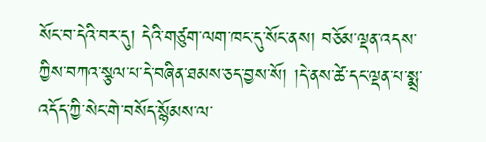སོང་བ་དེའི་བར་དུ། དེའི་གཙུག་ལག་ཁང་དུ་སོང་ནས། བཅོམ་ལྡན་འདས་ཀྱིས་བཀའ་སྩལ་པ་དེ་བཞིན་ཐམས་ཅད་བྱས་སོ། །དེ་ནས་ཚེ་དང་ལྡན་པ་སྨྲ་འདོད་ཀྱི་སེང་གེ་བསོད་སྙོམས་ལ་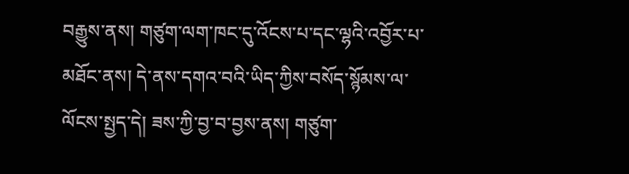བརྒྱུས་ནས། གཙུག་ལག་ཁང་དུ་འོངས་པ་དང་ལྷའི་འབྱོར་པ་མཐོང་ནས། དེ་ནས་དགའ་བའི་ཡིད་ཀྱིས་བསོད་སྙོམས་ལ་ལོངས་སྤྱད་དེ། ཟས་ཀྱི་བྱ་བ་བྱས་ནས། གཙུག་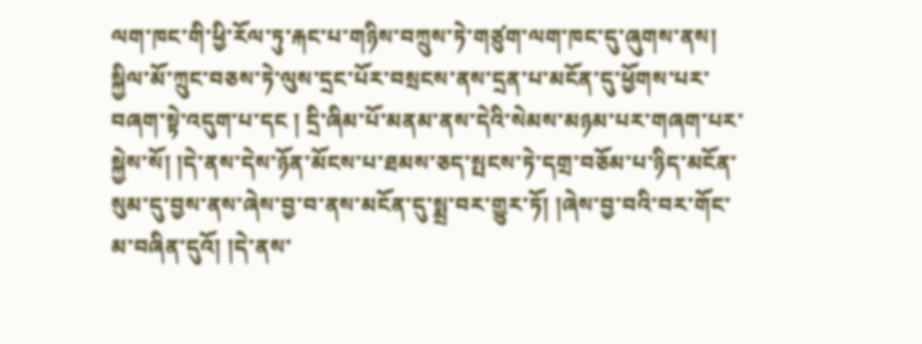ལག་ཁང་གི་ཕྱི་རོལ་ཏུ་རྐང་པ་གཉིས་བཀྲུས་ཏེ་གཙུག་ལག་ཁང་དུ་ཞུགས་ནས། སྐྱིལ་མོ་ཀྲུང་བཅས་ཏེ་ལུས་དྲང་པོར་བསྲངས་ནས་དྲན་པ་མངོན་དུ་ཕྱོགས་པར་བཞག་སྟེ་འདུག་པ་དང ། དྲི་ཞིམ་པོ་མནམ་ནས་དེའི་སེམས་མཉམ་པར་གཞག་པར་སྐྱེས་སོ། །དེ་ནས་དེས་ཉོན་མོངས་པ་ཐམས་ཅད་སྤངས་ཏེ་དགྲ་བཅོམ་པ་ཉིད་མངོན་སུམ་དུ་བྱས་ནས་ཞེས་བྱ་བ་ནས་མངོན་དུ་སྨྲ་བར་གྱུར་ཏོ། །ཞེས་བྱ་བའི་བར་གོང་མ་བཞིན་དུའོ། །དེ་ནས་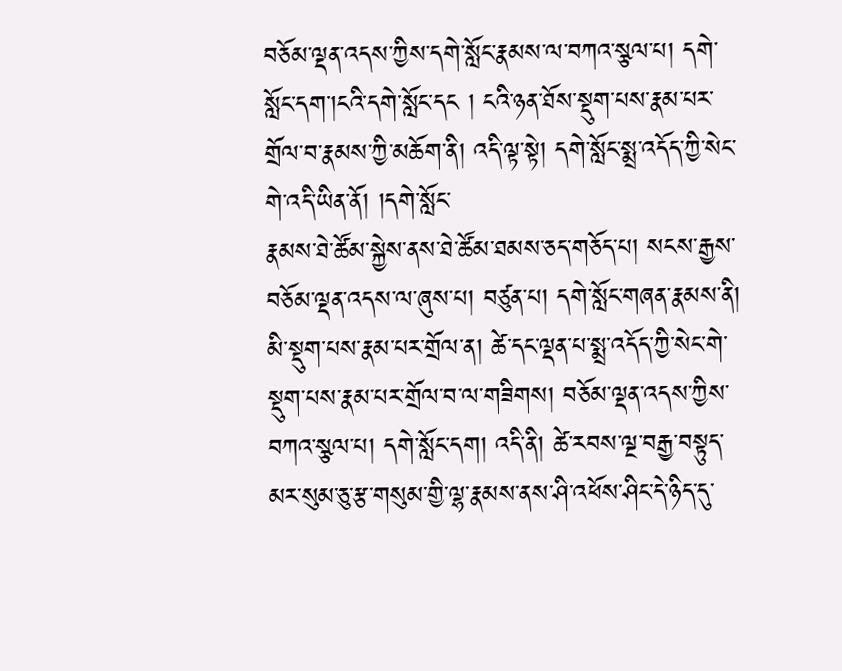བཅོམ་ལྡན་འདས་ཀྱིས་དགེ་སློང་རྣམས་ལ་བཀའ་སྩལ་པ། དགེ་སློང་དག་།ངའི་དགེ་སློང་དང ། ངའི་ཉན་ཐོས་སྡུག་པས་རྣམ་པར་གྲོལ་བ་རྣམས་ཀྱི་མཆོག་ནི། འདི་ལྟ་སྟེ། དགེ་སློང་སྨྲ་འདོད་ཀྱི་སེང་གེ་འདི་ཡིན་ནོ། །དགེ་སློང་
རྣམས་ཐེ་ཚོམ་སྐྱེས་ནས་ཐེ་ཚོམ་ཐམས་ཅད་གཅོད་པ། སངས་རྒྱས་བཅོམ་ལྡན་འདས་ལ་ཞུས་པ། བཙུན་པ། དགེ་སློང་གཞན་རྣམས་ནི། མི་སྡུག་པས་རྣམ་པར་གྲོལ་ན། ཚེ་དང་ལྡན་པ་སྨྲ་འདོད་ཀྱི་སེང་གེ་སྡུག་པས་རྣམ་པར་གྲོལ་བ་ལ་གཟིགས། བཅོམ་ལྡན་འདས་ཀྱིས་བཀའ་སྩལ་པ། དགེ་སློང་དག། འདི་ནི། ཚེ་རབས་ལྔ་བརྒྱ་བསྟུད་མར་སུམ་ཅུ་རྩ་གསུམ་གྱི་ལྷ་རྣམས་ནས་ཤི་འཕོས་ཤིང་དེ་ཉིད་དུ་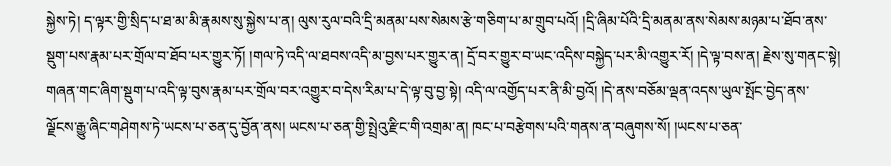སྐྱེས་ཏེ། ད་ལྟར་གྱི་སྲིད་པ་ཐ་མ་མི་རྣམས་སུ་སྐྱེས་པ་ན། ལུས་རུལ་བའི་དྲི་མནམ་པས་སེམས་རྩེ་གཅིག་པ་མ་གྲུབ་པའོ། །དྲི་ཞིམ་པོའི་དྲི་མནམ་ནས་སེམས་མཉམ་པ་ཐོབ་ནས་སྡུག་པས་རྣམ་པར་གྲོལ་བ་ཐོབ་པར་གྱུར་ཏོ། །གལ་ཏེ་འདི་ལ་ཐབས་འདི་མ་བྱས་པར་གྱུར་ན། དྲོ་བར་གྱུར་བ་ཡང་འདིས་བསྐྱེད་པར་མི་འགྱུར་རོ། །དེ་ལྟ་བས་ན། རྗེས་སུ་གནང་སྟེ། གཞན་གང་ཞིག་སྡུག་པ་འདི་ལྟ་བུས་རྣམ་པར་གྲོལ་བར་འགྱུར་བ་དེས་རིམ་པ་དེ་ལྟ་བུ་བྱ་སྟེ། འདི་ལ་འགྱོད་པར་ནི་མི་བྱའོ། །དེ་ནས་བཅོམ་ལྡན་འདས་ཡུལ་སྤོང་བྱེད་ནས་ལྗོངས་རྒྱུ་ཞིང་གཤེགས་ཏེ་ཡངས་པ་ཅན་དུ་བྱོན་ནས། ཡངས་པ་ཅན་གྱི་སྤྲེའུ་རྫིང་གི་འགྲམ་ན། ཁང་པ་བརྩེགས་པའི་གནས་ན་བཞུགས་སོ། །ཡངས་པ་ཅན་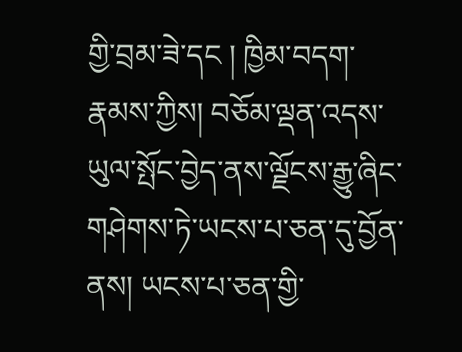གྱི་བྲམ་ཟེ་དང ། ཁྱིམ་བདག་རྣམས་ཀྱིས། བཅོམ་ལྡན་འདས་ཡུལ་སྤོང་བྱེད་ནས་ལྗོངས་རྒྱུ་ཞིང་གཤེགས་ཏེ་ཡངས་པ་ཅན་དུ་བྱོན་ནས། ཡངས་པ་ཅན་གྱི་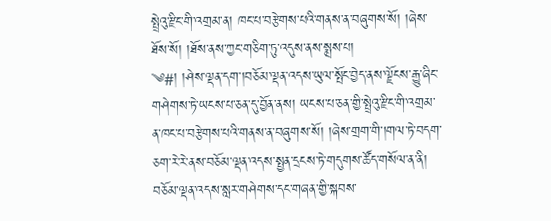སྤྲེའུ་རྫིང་གི་འགྲམ་ན། ཁང་པ་བརྩེགས་པའི་གནས་ན་བཞུགས་སོ། །ཞེས་ཐོས་སོ། །ཐོས་ནས་ཀྱང་གཅིག་ཏུ་འདུས་ནས་སྨྲས་པ།
༄#། །ཤེས་ལྡན་དག་།བཅོམ་ལྡན་འདས་ཡུལ་སྤོང་བྱེད་ནས་ལྗོངས་རྒྱུ་ཞིང་གཤེགས་ཏེ་ཡངས་པ་ཅན་དུ་བྱོན་ནས། ཡངས་པ་ཅན་གྱི་སྤྲེའུ་རྫིང་གི་འགྲམ་ན་ཁང་པ་བརྩེགས་པའི་གནས་ན་བཞུགས་སོ། །ཞེས་གྲག་གི་།གལ་ཏེ་བདག་ཅག་རེ་རེ་ནས་བཅོམ་ལྡན་འདས་སྤྱན་དྲངས་ཏེ་གདུགས་ཚོད་གསོལ་ན་ནི། བཅོམ་ལྡན་འདས་སླར་གཤེགས་དང་གཞན་གྱི་སྐབས་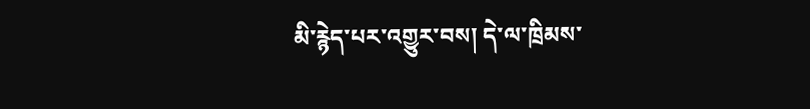མི་རྙེད་པར་འགྱུར་བས། དེ་ལ་ཁྲིམས་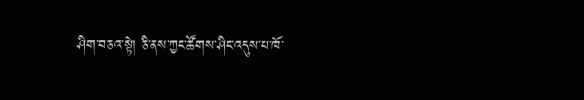ཤིག་བཅའ་སྟེ། ཅི་ནས་ཀྱང་ཚོགས་ཤིང་འདུས་པ་ཁོ་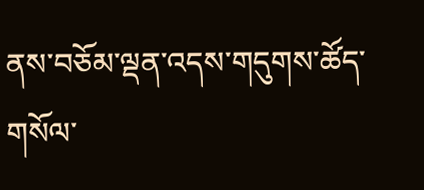ནས་བཅོམ་ལྡན་འདས་གདུགས་ཚོད་གསོལ་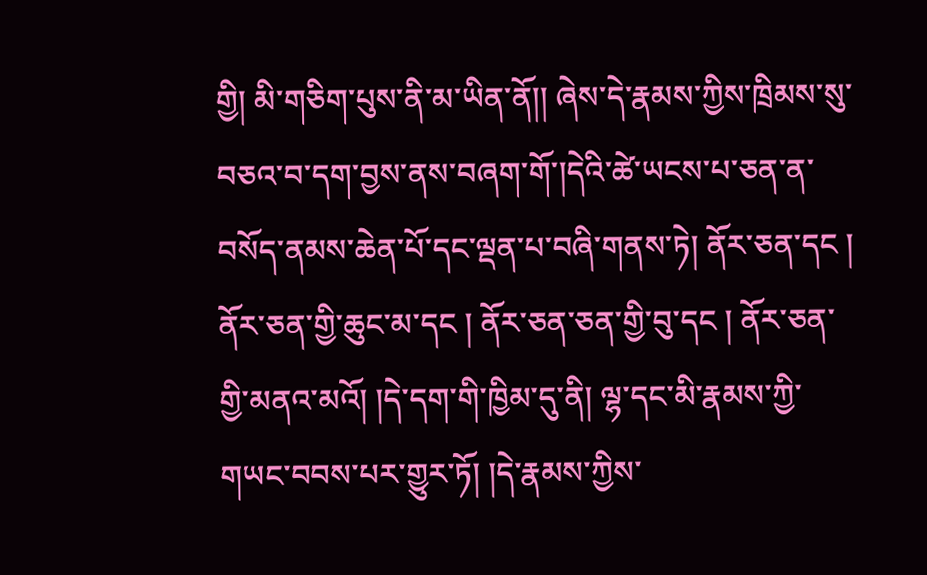གྱི། མི་གཅིག་པུས་ནི་མ་ཡིན་ནོ།། ཞེས་དེ་རྣམས་ཀྱིས་ཁྲིམས་སུ་བཅའ་བ་དག་བྱས་ནས་བཞག་གོ་།དེའི་ཚེ་ཡངས་པ་ཅན་ན་བསོད་ནམས་ཆེན་པོ་དང་ལྡན་པ་བཞི་གནས་ཏེ། ནོར་ཅན་དང ། ནོར་ཅན་གྱི་ཆུང་མ་དང ། ནོར་ཅན་ཅན་གྱི་བུ་དང ། ནོར་ཅན་གྱི་མནའ་མའོ། །དེ་དག་གི་ཁྱིམ་དུ་ནི། ལྷ་དང་མི་རྣམས་ཀྱི་གཡང་བབས་པར་གྱུར་ཏོ། །དེ་རྣམས་ཀྱིས་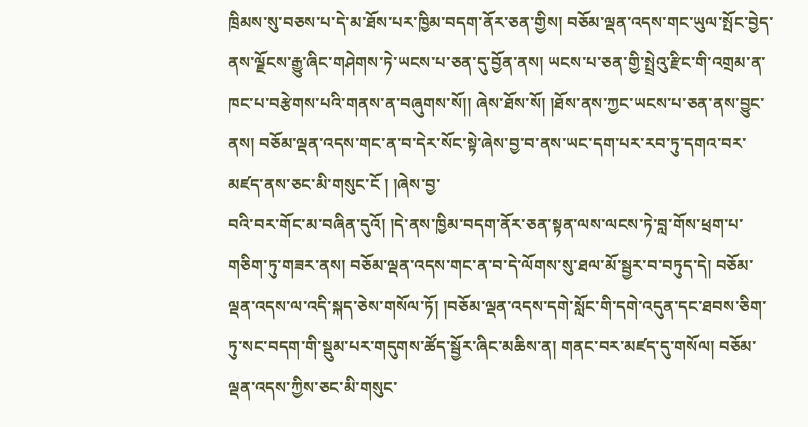ཁྲིམས་སུ་བཅས་པ་དེ་མ་ཐོས་པར་ཁྱིམ་བདག་ནོར་ཅན་གྱིས། བཅོམ་ལྡན་འདས་གང་ཡུལ་སྤོང་བྱེད་ནས་ལྗོངས་རྒྱུ་ཞིང་གཤེགས་ཏེ་ཡངས་པ་ཅན་དུ་བྱོན་ནས། ཡངས་པ་ཅན་གྱི་སྤྲེའུ་རྫིང་གི་འགྲམ་ན་ཁང་པ་བརྩེགས་པའི་གནས་ན་བཞུགས་སོ།། ཞེས་ཐོས་སོ། །ཐོས་ནས་ཀྱང་ཡངས་པ་ཅན་ནས་བྱུང་ནས། བཅོམ་ལྡན་འདས་གང་ན་བ་དེར་སོང་སྟེ་ཞེས་བྱ་བ་ནས་ཡང་དག་པར་རབ་ཏུ་དགའ་བར་མཛད་ནས་ཅང་མི་གསུང་ངོ ། །ཞེས་བྱ་
བའི་བར་གོང་མ་བཞིན་དུའོ། །དེ་ནས་ཁྱིམ་བདག་ནོར་ཅན་སྟན་ལས་ལངས་ཏེ་བླ་གོས་ཕྲག་པ་གཅིག་ཏུ་གཟར་ནས། བཅོམ་ལྡན་འདས་གང་ན་བ་དེ་ལོགས་སུ་ཐལ་མོ་སྦྱར་བ་བཏུད་དེ། བཅོམ་ལྡན་འདས་ལ་འདི་སྐད་ཅེས་གསོལ་ཏོ། །བཅོམ་ལྡན་འདས་དགེ་སློང་གི་དགེ་འདུན་དང་ཐབས་ཅིག་ཏུ་སང་བདག་གི་སྡུམ་པར་གདུགས་ཚོད་སྦྱོར་ཞིང་མཆིས་ན། གནང་བར་མཛད་དུ་གསོལ། བཅོམ་ལྡན་འདས་ཀྱིས་ཅང་མི་གསུང་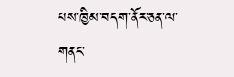པས་ཁྱིམ་བདག་ནོར་ཅན་ལ་གནང་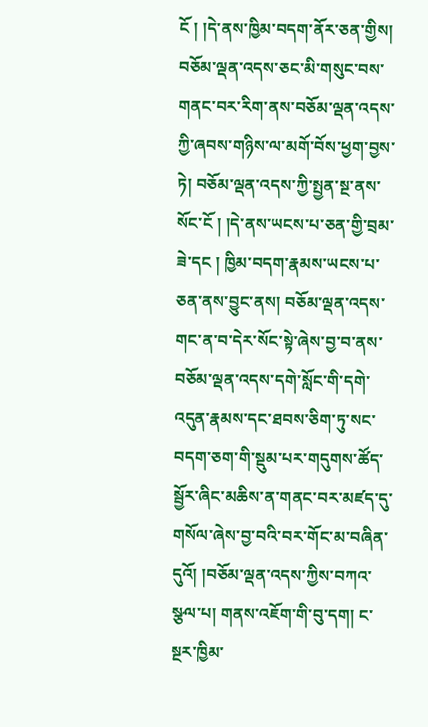ངོ ། །དེ་ནས་ཁྱིམ་བདག་ནོར་ཅན་གྱིས། བཅོམ་ལྡན་འདས་ཅང་མི་གསུང་བས་གནང་བར་རིག་ནས་བཅོམ་ལྡན་འདས་ཀྱི་ཞབས་གཉིས་ལ་མགོ་བོས་ཕྱག་བྱས་ཏེ། བཅོམ་ལྡན་འདས་ཀྱི་སྤྱན་སྔ་ནས་སོང་ངོ ། །དེ་ནས་ཡངས་པ་ཅན་གྱི་བྲམ་ཟེ་དང ། ཁྱིམ་བདག་རྣམས་ཡངས་པ་ཅན་ནས་བྱུང་ནས། བཅོམ་ལྡན་འདས་གང་ན་བ་དེར་སོང་སྟེ་ཞེས་བྱ་བ་ནས་བཅོམ་ལྡན་འདས་དགེ་སློང་གི་དགེ་འདུན་རྣམས་དང་ཐབས་ཅིག་ཏུ་སང་བདག་ཅག་གི་སྡུམ་པར་གདུགས་ཚོད་སྦྱོར་ཞིང་མཆིས་ན་གནང་བར་མཛད་དུ་གསོལ་ཞེས་བྱ་བའི་བར་གོང་མ་བཞིན་དུའོ། །བཅོམ་ལྡན་འདས་ཀྱིས་བཀའ་སྩལ་པ། གནས་འཇོག་གི་བུ་དག། ང་སྔར་ཁྱིམ་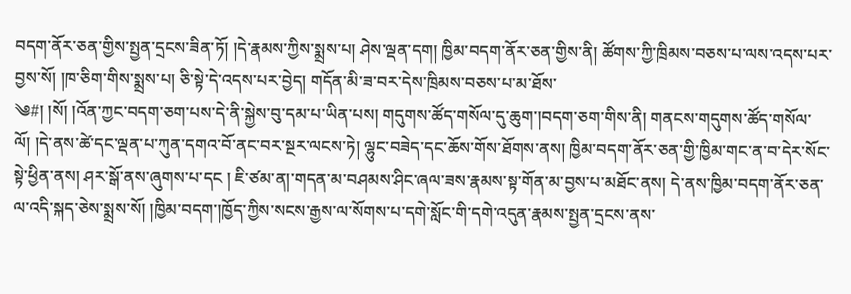བདག་ནོར་ཅན་གྱིས་སྤྱན་དྲངས་ཟིན་ཏོ། །དེ་རྣམས་ཀྱིས་སྨྲས་པ། ཤེས་ལྡན་དག། ཁྱིམ་བདག་ནོར་ཅན་གྱིས་ནི། ཚོགས་ཀྱི་ཁྲིམས་བཅས་པ་ལས་འདས་པར་བྱས་སོ། །ཁ་ཅིག་གིས་སྨྲས་པ། ཅི་སྟེ་དེ་འདས་པར་བྱེད། གདོན་མི་ཟ་བར་དེས་ཁྲིམས་བཅས་པ་མ་ཐོས་
༄#། །སོ། །འོན་ཀྱང་བདག་ཅག་པས་དེ་ནི་སྐྱེས་བུ་དམ་པ་ཡིན་པས། གདུགས་ཚོད་གསོལ་དུ་ཆུག་།བདག་ཅག་གིས་ནི། གནངས་གདུགས་ཚོད་གསོལ་ལོ། །དེ་ནས་ཚེ་དང་ལྡན་པ་ཀུན་དགའ་བོ་ནང་བར་སྔར་ལངས་ཏེ། ལྷུང་བཟེད་དང་ཆོས་གོས་ཐོགས་ནས། ཁྱིམ་བདག་ནོར་ཅན་གྱི་ཁྱིམ་གང་ན་བ་དེར་སོང་སྟེ་ཕྱིན་ནས། ཤར་སྒོ་ནས་ཞུགས་པ་དང ། ཇི་ཙམ་ན།་གདན་མ་བཤམས་ཤིང་ཞལ་ཟས་རྣམས་སྟ་གོན་མ་བྱས་པ་མཐོང་ནས། དེ་ནས་ཁྱིམ་བདག་ནོར་ཅན་ལ་འདི་སྐད་ཅེས་སྨྲས་སོ། །ཁྱིམ་བདག་།ཁྱོད་ཀྱིས་སངས་རྒྱས་ལ་སོགས་པ་དགེ་སློང་གི་དགེ་འདུན་རྣམས་སྤྱན་དྲངས་ནས་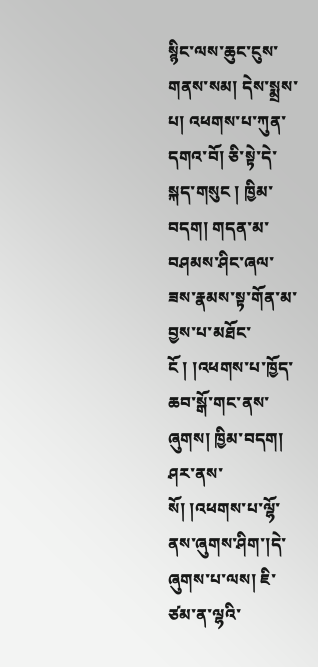སྙིང་ལས་ཆུང་ངུས་གནས་སམ། དེས་སྨྲས་པ། འཕགས་པ་ཀུན་དགའ་བོ། ཅི་སྟེ་དེ་སྐད་གསུང ། ཁྱིམ་བདག། གདན་མ་བཤམས་ཤིང་ཞལ་ཟས་རྣམས་སྟ་གོན་མ་བྱས་པ་མཐོང་ངོ ། །འཕགས་པ་ཁྱོད་ཆབ་སྒོ་གང་ནས་ཞུགས། ཁྱིམ་བདག། ཤར་ནས་སོ། །འཕགས་པ་ལྷོ་ནས་ཞུགས་ཤིག་།དེ་ཞུགས་པ་ལས། ཇི་ཙམ་ན་ལྷའི་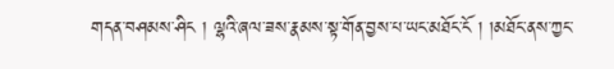གདན་བཤམས་ཤིང ། ལྷའི་ཞལ་ཟས་རྣམས་སྟ་གོན་བྱས་པ་ཡང་མཐོང་ངོ ། །མཐོང་ནས་ཀྱང་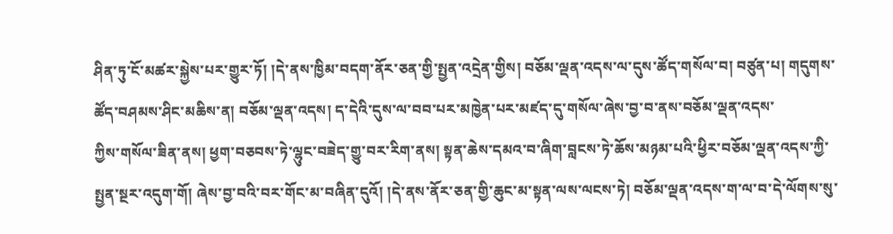ཤིན་ཏུ་ངོ་མཚར་སྐྱེས་པར་གྱུར་ཏོ། །དེ་ནས་ཁྱིམ་བདག་ནོར་ཅན་གྱི་སྤྱན་འདྲེན་གྱིས། བཅོམ་ལྡན་འདས་ལ་དུས་ཚོད་གསོལ་བ། བཙུན་པ། གདུགས་ཚོད་བཤམས་ཤིང་མཆིས་ན། བཅོམ་ལྡན་འདས། ད་དེའི་དུས་ལ་བབ་པར་མཁྱེན་པར་མཛད་དུ་གསོལ་ཞེས་བྱ་བ་ནས་བཅོམ་ལྡན་འདས་
ཀྱིས་གསོལ་ཟིན་ནས། ཕྱག་བཅབས་ཏེ་ལྷུང་བཟེད་གྱུ་བར་རིག་ནས། སྟན་ཆེས་དམའ་བ་ཞིག་བླངས་ཏེ་ཆོས་མཉམ་པའི་ཕྱིར་བཅོམ་ལྡན་འདས་ཀྱི་སྤྱན་སྔར་འདུག་གོ། ཞེས་བྱ་བའི་བར་གོང་མ་བཞིན་དུའོ། །དེ་ནས་ནོར་ཅན་གྱི་ཆུང་མ་སྟན་ལས་ལངས་ཏེ། བཅོམ་ལྡན་འདས་ག་ལ་བ་དེ་ལོགས་སུ་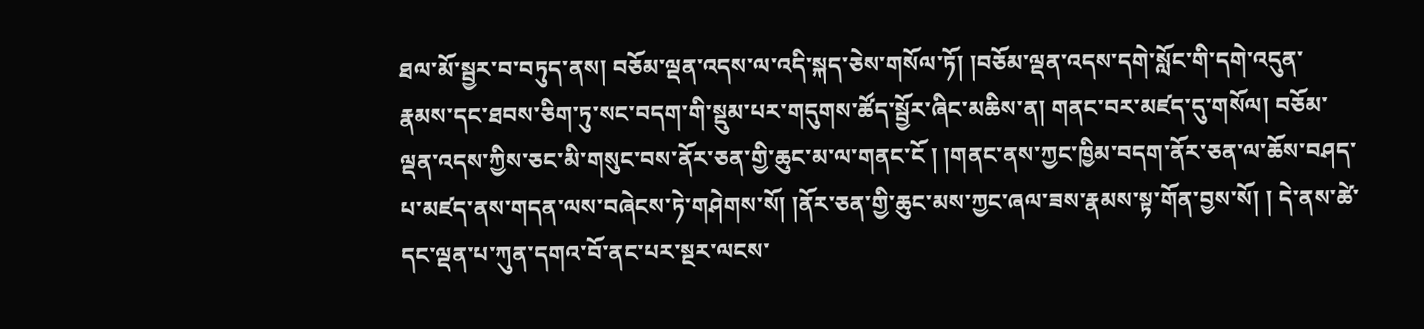ཐལ་མོ་སྦྱར་བ་བཏུད་ནས། བཅོམ་ལྡན་འདས་ལ་འདི་སྐད་ཅེས་གསོལ་ཏོ། །བཅོམ་ལྡན་འདས་དགེ་སློང་གི་དགེ་འདུན་རྣམས་དང་ཐབས་ཅིག་ཏུ་སང་བདག་གི་སྡུམ་པར་གདུགས་ཚོད་སྦྱོར་ཞིང་མཆིས་ན། གནང་བར་མཛད་དུ་གསོལ། བཅོམ་ལྡན་འདས་ཀྱིས་ཅང་མི་གསུང་བས་ནོར་ཅན་གྱི་ཆུང་མ་ལ་གནང་ངོ ། །གནང་ནས་ཀྱང་ཁྱིམ་བདག་ནོར་ཅན་ལ་ཆོས་བཤད་པ་མཛད་ནས་གདན་ལས་བཞེངས་ཏེ་གཤེགས་སོ། །ནོར་ཅན་གྱི་ཆུང་མས་ཀྱང་ཞལ་ཟས་རྣམས་སྟ་གོན་བྱས་སོ། ། དེ་ནས་ཚེ་དང་ལྡན་པ་ཀུན་དགའ་བོ་ནང་པར་སྔར་ལངས་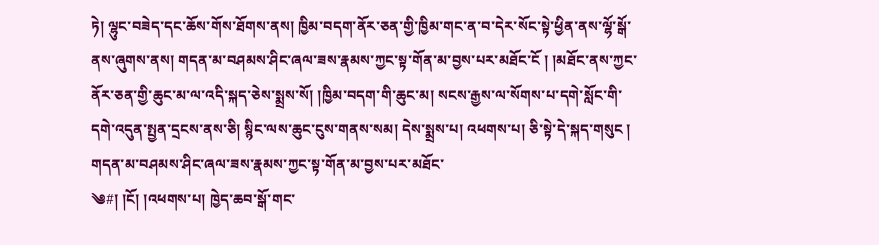ཏེ། ལྷུང་བཟེད་དང་ཆོས་གོས་ཐོགས་ནས། ཁྱིམ་བདག་ནོར་ཅན་གྱི་ཁྱིམ་གང་ན་བ་དེར་སོང་སྟེ་ཕྱིན་ནས་ལྷོ་སྒོ་ནས་ཞུགས་ནས། གདན་མ་བཤམས་ཤིང་ཞལ་ཟས་རྣམས་ཀྱང་སྟ་གོན་མ་བྱས་པར་མཐོང་ངོ ། །མཐོང་ནས་ཀྱང་ནོར་ཅན་གྱི་ཆུང་མ་ལ་འདི་སྐད་ཅེས་སྨྲས་སོ། །ཁྱིམ་བདག་གི་ཆུང་མ། སངས་རྒྱས་ལ་སོགས་པ་དགེ་སློང་གི་དགེ་འདུན་སྤྱན་དྲངས་ནས་ཅི། སྙིང་ལས་ཆུང་ངུས་གནས་སམ། དེས་སྨྲས་པ། འཕགས་པ། ཅི་སྟེ་དེ་སྐད་གསུང ། གདན་མ་བཤམས་ཤིང་ཞལ་ཟས་རྣམས་ཀྱང་སྟ་གོན་མ་བྱས་པར་མཐོང་
༄#། །ངོ། །འཕགས་པ། ཁྱེད་ཆབ་སྒོ་གང་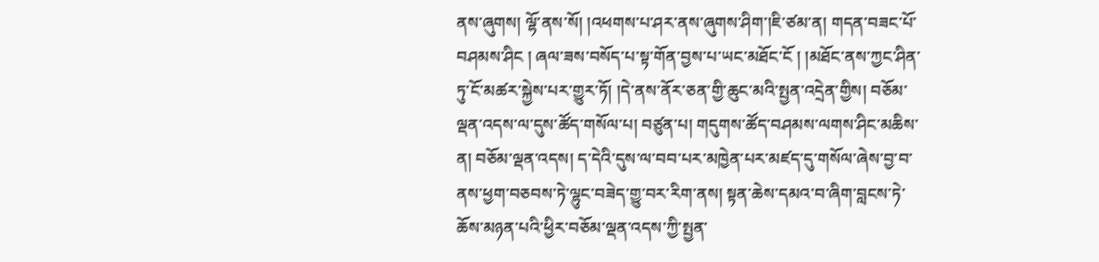ནས་ཞུགས། ལྷོ་ནས་སོ། །འཕགས་པ་ཤར་ནས་ཞུགས་ཤིག་།ཇི་ཙམ་ན། གདན་བཟང་པོ་བཤམས་ཤིང ། ཞལ་ཟས་བསོད་པ་སྟ་གོན་བྱས་པ་ཡང་མཐོང་ངོ ། །མཐོང་ནས་ཀྱང་ཤིན་ཏུ་ངོ་མཚར་སྐྱེས་པར་གྱུར་ཏོ། །དེ་ནས་ནོར་ཅན་གྱི་ཆུང་མའི་སྤྱན་འདྲེན་གྱིས། བཅོམ་ལྡན་འདས་ལ་དུས་ཚོད་གསོལ་པ། བཙུན་པ། གདུགས་ཚོད་བཤམས་ལགས་ཤིང་མཆིས་ན། བཅོམ་ལྡན་འདས། ད་དེའི་དུས་ལ་བབ་པར་མཁྱེན་པར་མཛད་དུ་གསོལ་ཞེས་བྱ་བ་ནས་ཕྱག་བཅབས་ཏེ་ལྷུང་བཟེད་གྱུ་བར་རིག་ནས། སྟན་ཆེས་དམའ་བ་ཞིག་བླངས་ཏེ་ཆོས་མཉན་པའི་ཕྱིར་བཅོམ་ལྡན་འདས་ཀྱི་སྤྱན་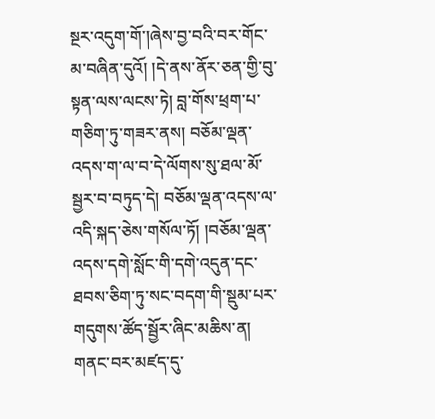སྔར་འདུག་གོ་།ཞེས་བྱ་བའི་བར་གོང་མ་བཞིན་དུའོ། །དེ་ནས་ནོར་ཅན་གྱི་བུ་སྟན་ལས་ལངས་ཏེ། བླ་གོས་ཕྲག་པ་གཅིག་ཏུ་གཟར་ནས། བཅོམ་ལྡན་འདས་ག་ལ་བ་དེ་ལོགས་སུ་ཐལ་མོ་སྦྱར་བ་བཏུད་དེ། བཅོམ་ལྡན་འདས་ལ་འདི་སྐད་ཅེས་གསོལ་ཏོ། །བཅོམ་ལྡན་འདས་དགེ་སློང་གི་དགེ་འདུན་དང་ཐབས་ཅིག་ཏུ་སང་བདག་གི་སྡུམ་པར་གདུགས་ཚོད་སྦྱོར་ཞིང་མཆིས་ན། གནང་བར་མཛད་དུ་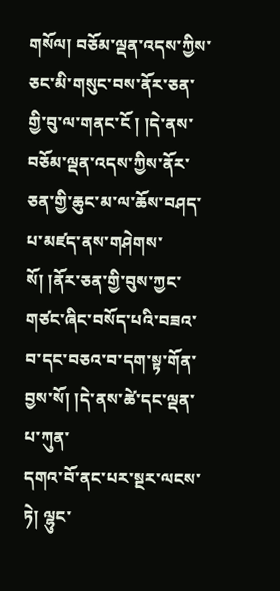གསོལ། བཅོམ་ལྡན་འདས་ཀྱིས་ཅང་མི་གསུང་བས་ནོར་ཅན་གྱི་བུ་ལ་གནང་ངོ ། །དེ་ནས་བཅོམ་ལྡན་འདས་ཀྱིས་ནོར་ཅན་གྱི་ཆུང་མ་ལ་ཆོས་བཤད་པ་མཛད་ནས་གཤེགས་སོ། །ནོར་ཅན་གྱི་བུས་ཀྱང་གཙང་ཞིང་བསོད་པའི་བཟའ་བ་དང་བཅའ་བ་དག་སྟ་གོན་བྱས་སོ། །དེ་ནས་ཚེ་དང་ལྡན་པ་ཀུན་
དགའ་བོ་ནང་པར་སྔར་ལངས་ཏེ། ལྷུང་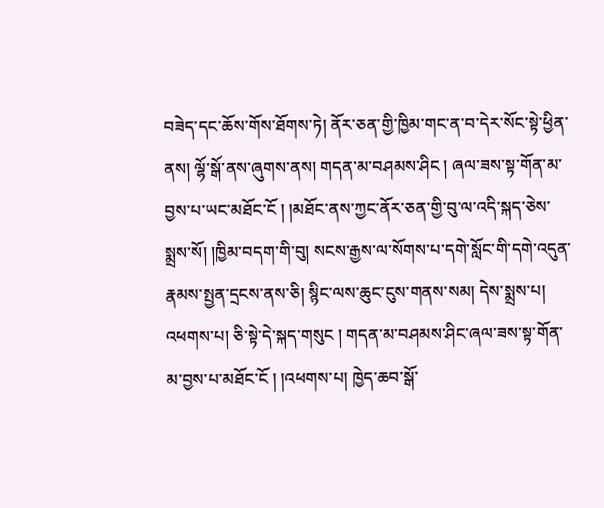བཟེད་དང་ཆོས་གོས་ཐོགས་ཏེ། ནོར་ཅན་གྱི་ཁྱིམ་གང་ན་བ་དེར་སོང་སྟེ་ཕྱིན་ནས། ལྷོ་སྒོ་ནས་ཞུགས་ནས། གདན་མ་བཤམས་ཤིང ། ཞལ་ཟས་སྟ་གོན་མ་བྱས་པ་ཡང་མཐོང་ངོ ། །མཐོང་ནས་ཀྱང་ནོར་ཅན་གྱི་བུ་ལ་འདི་སྐད་ཅེས་སྨྲས་སོ། །ཁྱིམ་བདག་གི་བུ། སངས་རྒྱས་ལ་སོགས་པ་དགེ་སློང་གི་དགེ་འདུན་རྣམས་སྤྱན་དྲངས་ནས་ཅི། སྙིང་ལས་ཆུང་ངུས་གནས་སམ། དེས་སྨྲས་པ། འཕགས་པ། ཅི་སྟེ་དེ་སྐད་གསུང ། གདན་མ་བཤམས་ཤིང་ཞལ་ཟས་སྟ་གོན་མ་བྱས་པ་མཐོང་ངོ ། །འཕགས་པ། ཁྱེད་ཆབ་སྒོ་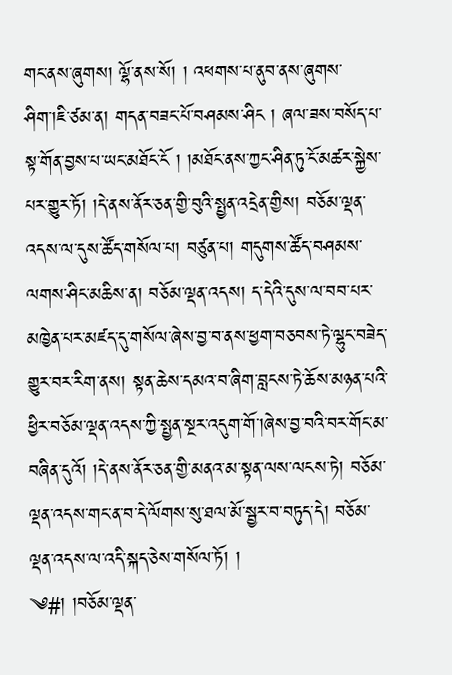གང་ནས་ཞུགས། ལྷོ་ནས་སོ། ། འཕགས་པ་ནུབ་ནས་ཞུགས་ཤིག་།ཇི་ཙམ་ན། གདན་བཟང་པོ་བཤམས་ཤིང ། ཞལ་ཟས་བསོད་པ་སྟ་གོན་བྱས་པ་ཡང་མཐོང་ངོ ། །མཐོང་ནས་ཀྱང་ཤིན་ཏུ་ངོ་མཚར་སྐྱེས་པར་གྱུར་ཏོ། །དེ་ནས་ནོར་ཅན་གྱི་བུའི་སྤྱན་འདྲེན་གྱིས། བཅོམ་ལྡན་འདས་ལ་དུས་ཚོད་གསོལ་པ། བཙུན་པ། གདུགས་ཚོད་བཤམས་ལགས་ཤིང་མཆིས་ན། བཅོམ་ལྡན་འདས། ད་དེའི་དུས་ལ་བབ་པར་མཁྱེན་པར་མཛད་དུ་གསོལ་ཞེས་བྱ་བ་ནས་ཕྱག་བཅབས་ཏེ་ལྷུང་བཟེད་གྱུར་བར་རིག་ནས། སྟན་ཆེས་དམའ་བ་ཞིག་བླངས་ཏེ་ཆོས་མཉན་པའི་ཕྱིར་བཅོམ་ལྡན་འདས་ཀྱི་སྤྱན་སྔར་འདུག་གོ་།ཞེས་བྱ་བའི་བར་གོང་མ་བཞིན་དུའོ། །དེ་ནས་ནོར་ཅན་གྱི་མནའ་མ་སྟན་ལས་ལངས་ཏེ། བཅོམ་ལྡན་འདས་གང་ན་བ་དེ་ལོགས་སུ་ཐལ་མོ་སྦྱར་བ་བཏུད་དེ། བཅོམ་ལྡན་འདས་ལ་འདི་སྐད་ཅེས་གསོལ་ཏོ། །
༄#། །བཅོམ་ལྡན་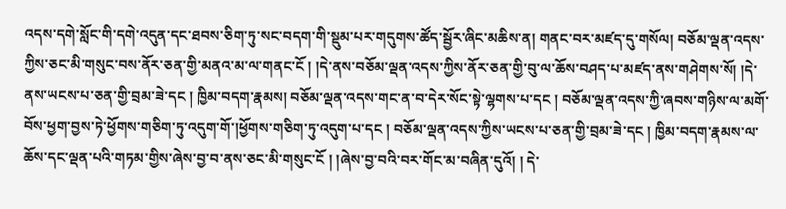འདས་དགེ་སློང་གི་དགེ་འདུན་དང་ཐབས་ཅིག་ཏུ་སང་བདག་གི་སྡུམ་པར་གདུགས་ཚོད་སྦྱོར་ཞིང་མཆིས་ན། གནང་བར་མཛད་དུ་གསོལ། བཅོམ་ལྡན་འདས་ཀྱིས་ཅང་མི་གསུང་བས་ནོར་ཅན་གྱི་མནའ་མ་ལ་གནང་ངོ ། །དེ་ནས་བཅོམ་ལྡན་འདས་ཀྱིས་ནོར་ཅན་གྱི་བུ་ལ་ཆོས་བཤད་པ་མཛད་ནས་གཤེགས་སོ། །དེ་ནས་ཡངས་པ་ཅན་གྱི་བྲམ་ཟེ་དང ། ཁྱིམ་བདག་རྣམས། བཅོམ་ལྡན་འདས་གང་ན་བ་དེར་སོང་སྟེ་ལྷགས་པ་དང ། བཅོམ་ལྡན་འདས་ཀྱི་ཞབས་གཉིས་ལ་མགོ་བོས་ཕྱག་བྱས་ཏེ་ཕྱོགས་གཅིག་ཏུ་འདུག་གོ་།ཕྱོགས་གཅིག་ཏུ་འདུག་པ་དང ། བཅོམ་ལྡན་འདས་ཀྱིས་ཡངས་པ་ཅན་གྱི་བྲམ་ཟེ་དང ། ཁྱིམ་བདག་རྣམས་ལ་ཆོས་དང་ལྡན་པའི་གཏམ་གྱིས་ཞེས་བྱ་བ་ནས་ཅང་མི་གསུང་ངོ ། །ཞེས་བྱ་བའི་བར་གོང་མ་བཞིན་དུའོ། ། དེ་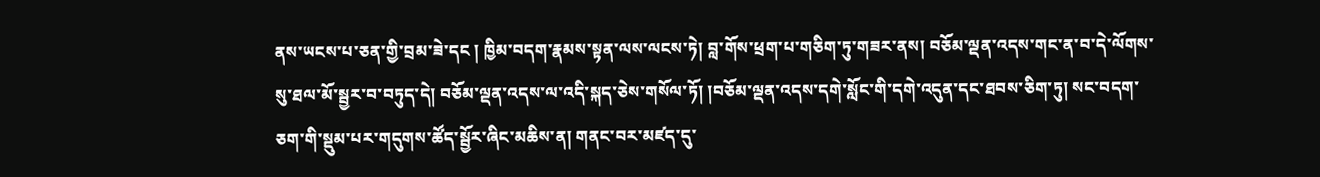ནས་ཡངས་པ་ཅན་གྱི་བྲམ་ཟེ་དང ། ཁྱིམ་བདག་རྣམས་སྟན་ལས་ལངས་ཏེ། བླ་གོས་ཕྲག་པ་གཅིག་ཏུ་གཟར་ནས། བཅོམ་ལྡན་འདས་གང་ན་བ་དེ་ལོགས་སུ་ཐལ་མོ་སྦྱར་བ་བཏུད་དེ། བཅོམ་ལྡན་འདས་ལ་འདི་སྐད་ཅེས་གསོལ་ཏོ། །བཅོམ་ལྡན་འདས་དགེ་སློང་གི་དགེ་འདུན་དང་ཐབས་ཅིག་ཏུ། སང་བདག་ཅག་གི་སྡུམ་པར་གདུགས་ཚོད་སྦྱོར་ཞིང་མཆིས་ན། གནང་བར་མཛད་དུ་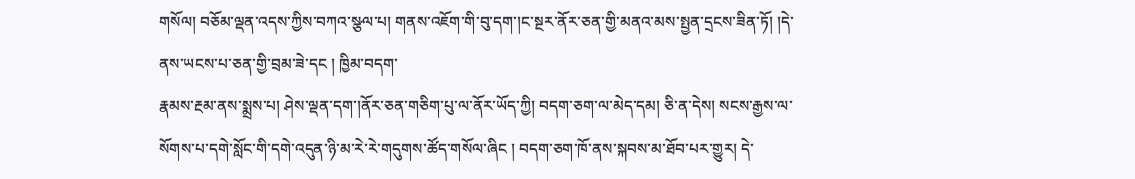གསོལ། བཅོམ་ལྡན་འདས་ཀྱིས་བཀའ་སྩལ་པ། གནས་འཇོག་གི་བུ་དག་།ང་སྔར་ནོར་ཅན་གྱི་མནའ་མས་སྤྱན་དྲངས་ཟིན་ཏོ། །དེ་ནས་ཡངས་པ་ཅན་གྱི་བྲམ་ཟེ་དང ། ཁྱིམ་བདག་
རྣམས་རྔམ་ནས་སྨྲས་པ། ཤེས་ལྡན་དག་།ནོར་ཅན་གཅིག་པུ་ལ་ནོར་ཡོད་ཀྱི། བདག་ཅག་ལ་མེད་དམ། ཅི་ན་དེས། སངས་རྒྱས་ལ་སོགས་པ་དགེ་སློང་གི་དགེ་འདུན་ཉི་མ་རེ་རེ་གདུགས་ཚོད་གསོལ་ཞིང ། བདག་ཅག་ཁོ་ནས་སྐབས་མ་ཐོབ་པར་གྱུར། དེ་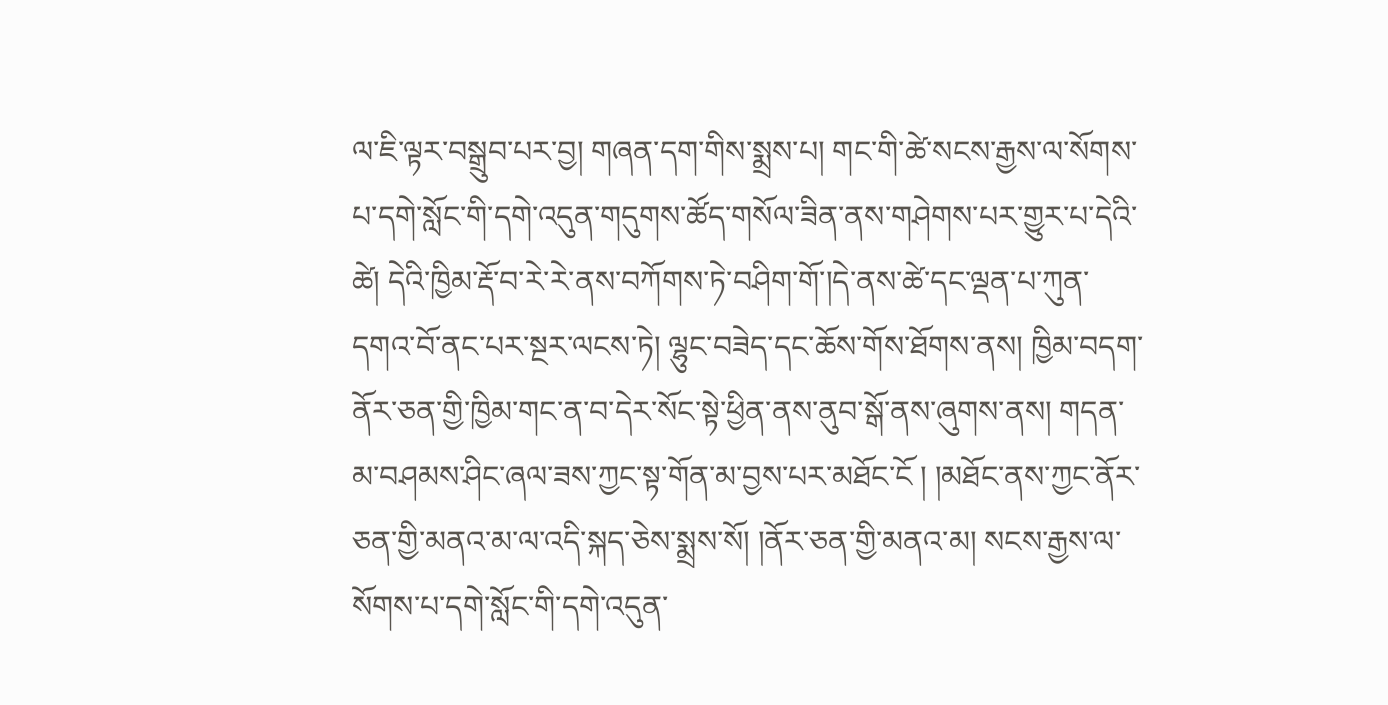ལ་ཇི་ལྟར་བསྒྲུབ་པར་བྱ། གཞན་དག་གིས་སྨྲས་པ། གང་གི་ཚེ་སངས་རྒྱས་ལ་སོགས་པ་དགེ་སློང་གི་དགེ་འདུན་གདུགས་ཚོད་གསོལ་ཟིན་ནས་གཤེགས་པར་གྱུར་པ་དེའི་ཚེ། དེའི་ཁྱིམ་རྡོ་བ་རེ་རེ་ནས་བཀོགས་ཏེ་བཤིག་གོ་།དེ་ནས་ཚེ་དང་ལྡན་པ་ཀུན་དགའ་བོ་ནང་པར་སྔར་ལངས་ཏེ། ལྷུང་བཟེད་དང་ཆོས་གོས་ཐོགས་ནས། ཁྱིམ་བདག་ནོར་ཅན་གྱི་ཁྱིམ་གང་ན་བ་དེར་སོང་སྟེ་ཕྱིན་ནས་ནུབ་སྒོ་ནས་ཞུགས་ནས། གདན་མ་བཤམས་ཤིང་ཞལ་ཟས་ཀྱང་སྟ་གོན་མ་བྱས་པར་མཐོང་ངོ ། །མཐོང་ནས་ཀྱང་ནོར་ཅན་གྱི་མནའ་མ་ལ་འདི་སྐད་ཅེས་སྨྲས་སོ། །ནོར་ཅན་གྱི་མནའ་མ། སངས་རྒྱས་ལ་སོགས་པ་དགེ་སློང་གི་དགེ་འདུན་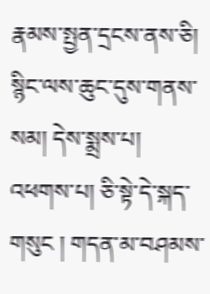རྣམས་སྤྱན་དྲངས་ནས་ཅི། སྙིང་ལས་ཆུང་དུས་གནས་སམ། དེས་སྨྲས་པ། འཕགས་པ། ཅི་སྟེ་དེ་སྐད་གསུང ། གདན་མ་བཤམས་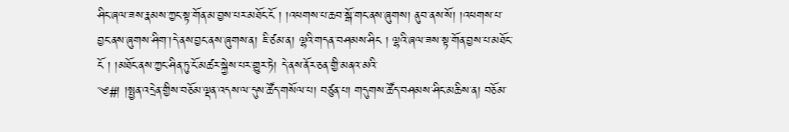ཤིང་ཞལ་ཟས་རྣམས་ཀྱང་སྟ་གོན་མ་བྱས་པར་མཐོང་ངོ ། །འཕགས་པ་ཆབ་སྒོ་གང་ནས་ཞུགས། ནུབ་ནས་སོ། །འཕགས་པ་བྱང་ནས་ཞུགས་ཤིག་།དེ་ནས་བྱང་ནས་ཞུགས་ན། ཇི་ཙམ་ན། ལྷའི་གདན་བཤམས་ཤིང ། ལྷའི་ཞལ་ཟས་སྟ་གོན་བྱས་པ་མཐོང་ངོ ། །མཐོང་ནས་ཀྱང་ཤིན་ཏུ་ངོ་མཚར་སྐྱེས་པར་གྱུར་ཏེ། དེ་ནས་ནོར་ཅན་གྱི་མནའ་མའི་
༄#། །སྤྱན་འདྲེན་གྱིས་བཅོམ་ལྡན་འདས་ལ་དུས་ཚོད་གསོལ་པ། བཙུན་པ། གདུགས་ཚོད་བཤམས་ཤིང་མཆིས་ན། བཅོམ་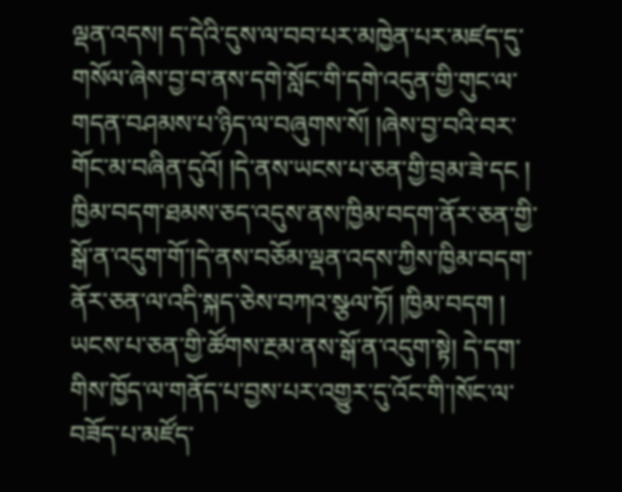ལྡན་འདས། ད་དེའི་དུས་ལ་བབ་པར་མཁྱེན་པར་མཛད་དུ་གསོལ་ཞེས་བྱ་བ་ནས་དགེ་སློང་གི་དགེ་འདུན་གྱི་གུང་ལ་གདན་བཤམས་པ་ཉིད་ལ་བཞུགས་སོ། །ཞེས་བྱ་བའི་བར་གོང་མ་བཞིན་དུའོ། །དེ་ནས་ཡངས་པ་ཅན་གྱི་བྲམ་ཟེ་དང ། ཁྱིམ་བདག་ཐམས་ཅད་འདུས་ནས་ཁྱིམ་བདག་ནོར་ཅན་གྱི་སྒོ་ན་འདུག་གོ་།དེ་ནས་བཅོམ་ལྡན་འདས་ཀྱིས་ཁྱིམ་བདག་ནོར་ཅན་ལ་འདི་སྐད་ཅེས་བཀའ་སྩལ་ཏོ། །ཁྱིམ་བདག ། ཡངས་པ་ཅན་གྱི་ཚོགས་རྔམ་ནས་སྒོ་ན་འདུག་སྟེ། དེ་དག་གིས་ཁྱོད་ལ་གནོད་པ་བྱས་པར་འགྱུར་དུ་འོང་གི་།སོང་ལ་བཟོད་པ་མཛོད་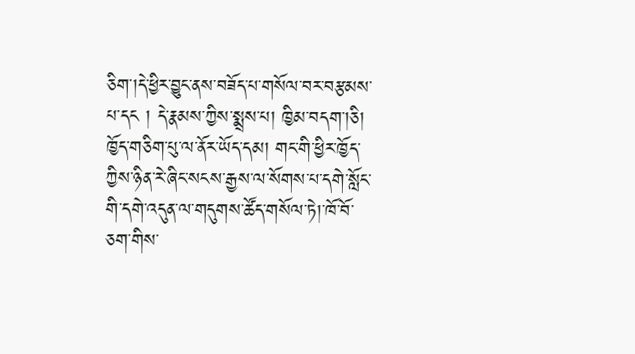ཅིག་།དེ་ཕྱིར་བྱུང་ནས་བཟོད་པ་གསོལ་བར་བརྩམས་པ་དང ། དེ་རྣམས་ཀྱིས་སྨྲས་པ། ཁྱིམ་བདག་།ཅི། ཁྱོད་གཅིག་པུ་ལ་ནོར་ཡོད་དམ། གང་གི་ཕྱིར་ཁྱོད་ཀྱིས་ཉིན་རེ་ཞིང་སངས་རྒྱས་ལ་སོགས་པ་དགེ་སློང་གི་དགེ་འདུན་ལ་གདུགས་ཚོད་གསོལ་ཏེ།་ཁོ་བོ་ཅག་གིས་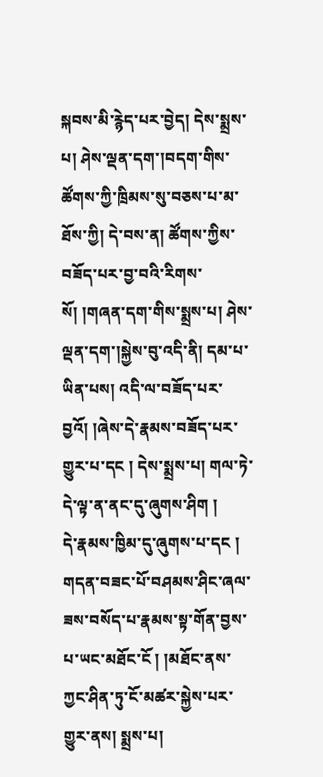སྐབས་མི་རྙེད་པར་བྱེད། དེས་སྨྲས་པ། ཤེས་ལྡན་དག་།བདག་གིས་ཚོགས་ཀྱི་ཁྲིམས་སུ་བཅས་པ་མ་ཐོས་ཀྱི། དེ་བས་ན། ཚོགས་ཀྱིས་བཟོད་པར་བྱ་བའི་རིགས་སོ། །གཞན་དག་གིས་སྨྲས་པ། ཤེས་ལྡན་དག་།སྐྱེས་བུ་འདི་ནི། དམ་པ་ཡིན་པས། འདི་ལ་བཟོད་པར་བྱའོ། །ཞེས་དེ་རྣམས་བཟོད་པར་གྱུར་པ་དང ། དེས་སྨྲས་པ། གལ་ཏེ་དེ་ལྟ་ན་ནང་དུ་ཞུགས་ཤིག །
དེ་རྣམས་ཁྱིམ་དུ་ཞུགས་པ་དང ། གདན་བཟང་པོ་བཤམས་ཤིང་ཞལ་ཟས་བསོད་པ་རྣམས་སྟ་གོན་བྱས་པ་ཡང་མཐོང་ངོ ། །མཐོང་ནས་ཀྱང་ཤིན་ཏུ་ངོ་མཚར་སྐྱེས་པར་གྱུར་ནས། སྨྲས་པ།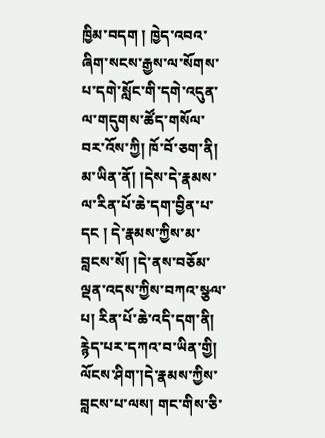ཁྱིམ་བདག ། ཁྱེད་འབའ་ཞིག་སངས་རྒྱས་ལ་སོགས་པ་དགེ་སློང་གི་དགེ་འདུན་ལ་གདུགས་ཚོད་གསོལ་བར་འོས་ཀྱི། ཁོ་བོ་ཅག་ནི། མ་ཡིན་ནོ། །དེས་དེ་རྣམས་ལ་རིན་པོ་ཆེ་དག་བྱིན་པ་དང ། དེ་རྣམས་ཀྱིས་མ་བླངས་སོ། །དེ་ནས་བཅོམ་ལྡན་འདས་ཀྱིས་བཀའ་སྩལ་པ། རིན་པོ་ཆེ་འདི་དག་ནི། རྙེད་པར་དཀའ་བ་ཡིན་གྱི། ལོངས་ཤིག་།དེ་རྣམས་ཀྱིས་བླངས་པ་ལས། གང་གིས་ཅི་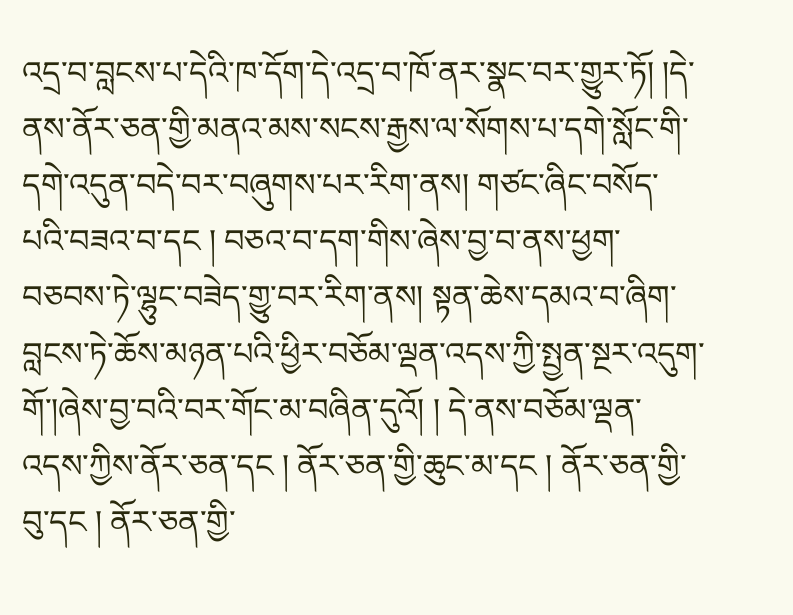འདྲ་བ་བླངས་པ་དེའི་ཁ་དོག་དེ་འདྲ་བ་ཁོ་ནར་སྣང་བར་གྱུར་ཏོ། །དེ་ནས་ནོར་ཅན་གྱི་མནའ་མས་སངས་རྒྱས་ལ་སོགས་པ་དགེ་སློང་གི་དགེ་འདུན་བདེ་བར་བཞུགས་པར་རིག་ནས། གཙང་ཞིང་བསོད་པའི་བཟའ་བ་དང ། བཅའ་བ་དག་གིས་ཞེས་བྱ་བ་ནས་ཕྱག་བཅབས་ཏེ་ལྷུང་བཟེད་གྱུ་བར་རིག་ནས། སྟན་ཆེས་དམའ་བ་ཞིག་བླངས་ཏེ་ཆོས་མཉན་པའི་ཕྱིར་བཅོམ་ལྡན་འདས་ཀྱི་སྤྱན་སྔར་འདུག་གོ་།ཞེས་བྱ་བའི་བར་གོང་མ་བཞིན་དུའོ། ། དེ་ནས་བཅོམ་ལྡན་འདས་ཀྱིས་ནོར་ཅན་དང ། ནོར་ཅན་གྱི་ཆུང་མ་དང ། ནོར་ཅན་གྱི་བུ་དང ། ནོར་ཅན་གྱི་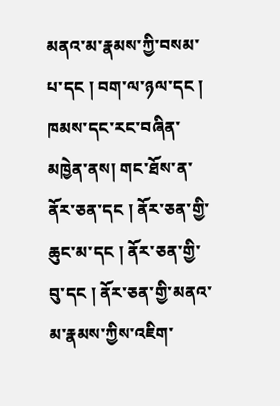མནའ་མ་རྣམས་ཀྱི་བསམ་པ་དང ། བག་ལ་ཉལ་དང ། ཁམས་དང་རང་བཞིན་མཁྱེན་ནས། གང་ཐོས་ན་ནོར་ཅན་དང ། ནོར་ཅན་གྱི་ཆུང་མ་དང ། ནོར་ཅན་གྱི་བུ་དང ། ནོར་ཅན་གྱི་མནའ་མ་རྣམས་ཀྱིས་འཇིག་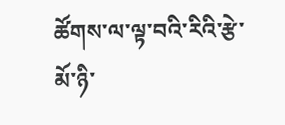ཚོགས་ལ་ལྟ་བའི་རིའི་རྩེ་མོ་ཉི་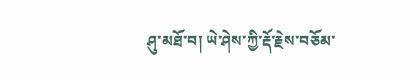ཤུ་མཐོ་བ། ཡེ་ཤེས་ཀྱི་རྡོ་རྗེས་བཅོམ་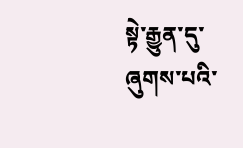སྟེ་རྒྱུན་དུ་ཞུགས་པའི་